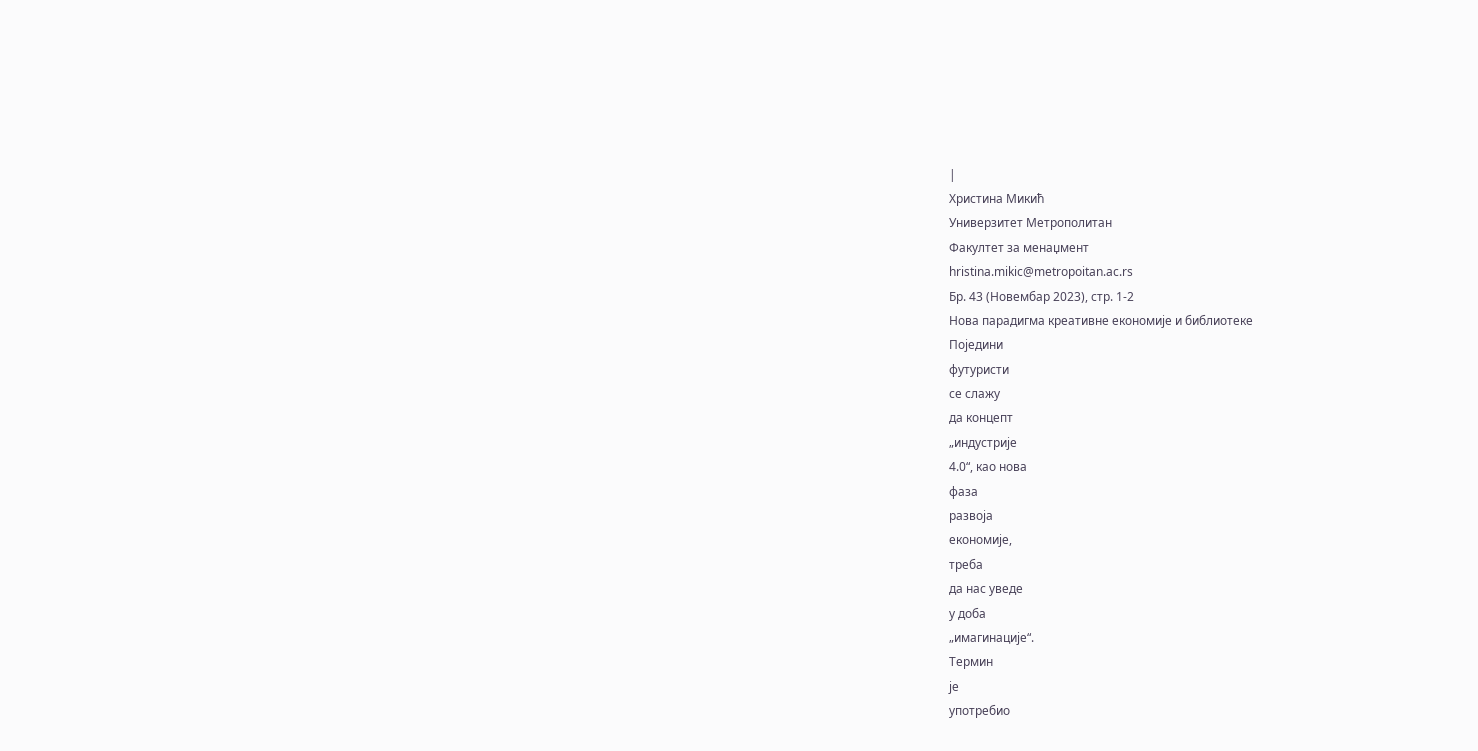|
Христина Микић
Универзитет Метрополитан
Факултет за менаџмент
hristina.mikic@metropoitan.ac.rs
Бр. 43 (Новембар 2023), стр. 1-2
Нова парадигма креативне економије и библиотеке
Поједини
футуристи
се слажу
да концепт
„индустрије
4.0“, као нова
фаза
развоја
економије,
треба
да нас уведе
у доба
„имагинације“.
Термин
је
употребио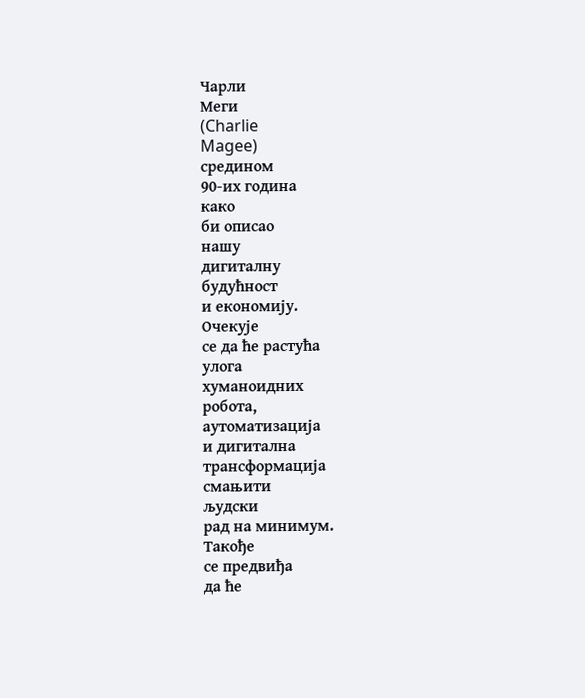Чарли
Меги
(Charlie
Magee)
средином
90-их година
како
би описао
нашу
дигиталну
будућност
и економију.
Очекује
се да ће растућа
улога
хуманоидних
робота,
аутоматизација
и дигитална
трансформација
смањити
људски
рад на минимум.
Такође
се предвиђа
да ће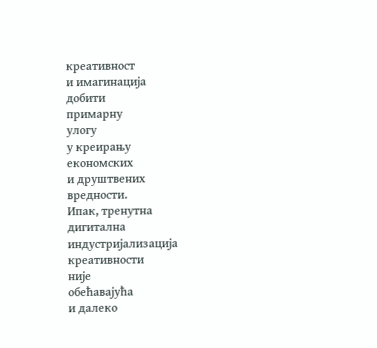креативност
и имагинација
добити
примарну
улогу
у креирању
економских
и друштвених
вредности.
Ипак, тренутна
дигитална
индустријализација
креативности
није
обећавајућа
и далеко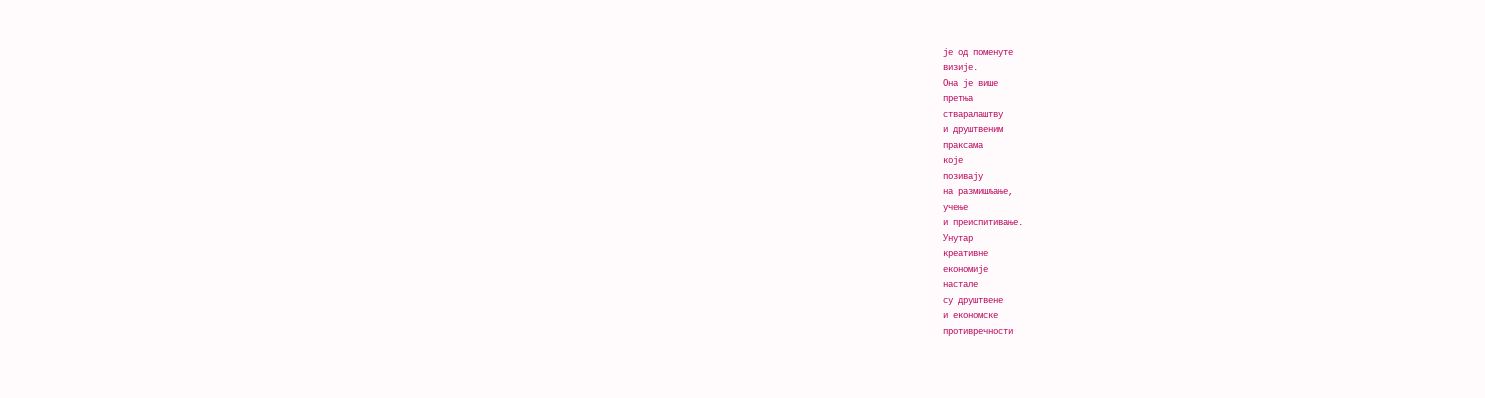је од поменуте
визије.
Она је више
претња
стваралаштву
и друштвеним
праксама
које
позивају
на размишљање,
учење
и преиспитивање.
Унутар
креативне
економије
настале
су друштвене
и економске
противречности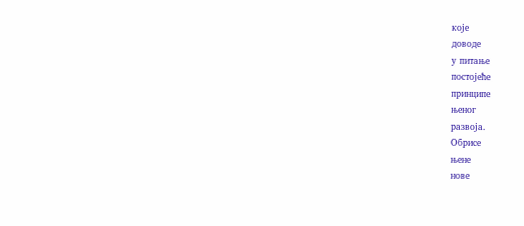које
доводе
у питање
постојеће
принципе
њеног
развоја.
Обрисе
њене
нове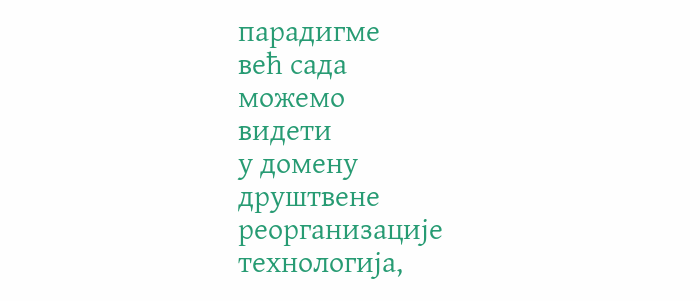парадигме
већ сада
можемо
видети
у домену
друштвене
реорганизације
технологија,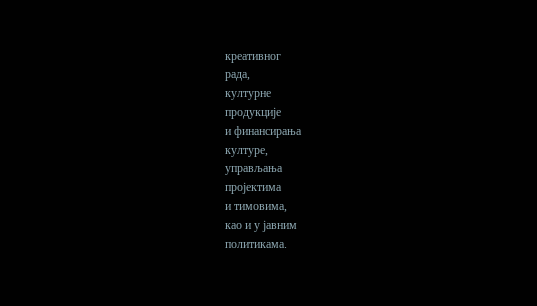креативног
рада,
културне
продукције
и финансирања
културе,
управљања
пројектима
и тимовима,
као и у јавним
политикама.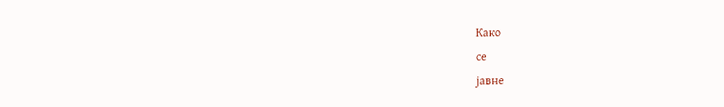Како
се
јавне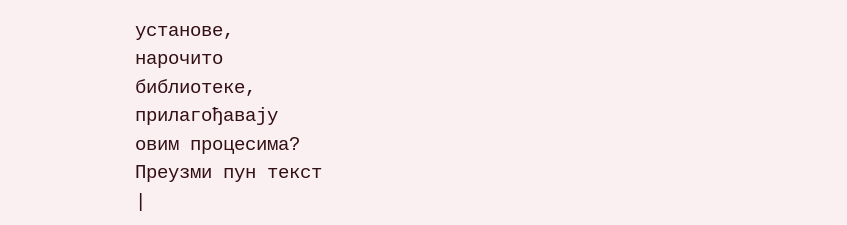установе,
нарочито
библиотеке,
прилагођавају
овим процесима?
Преузми пун текст
|